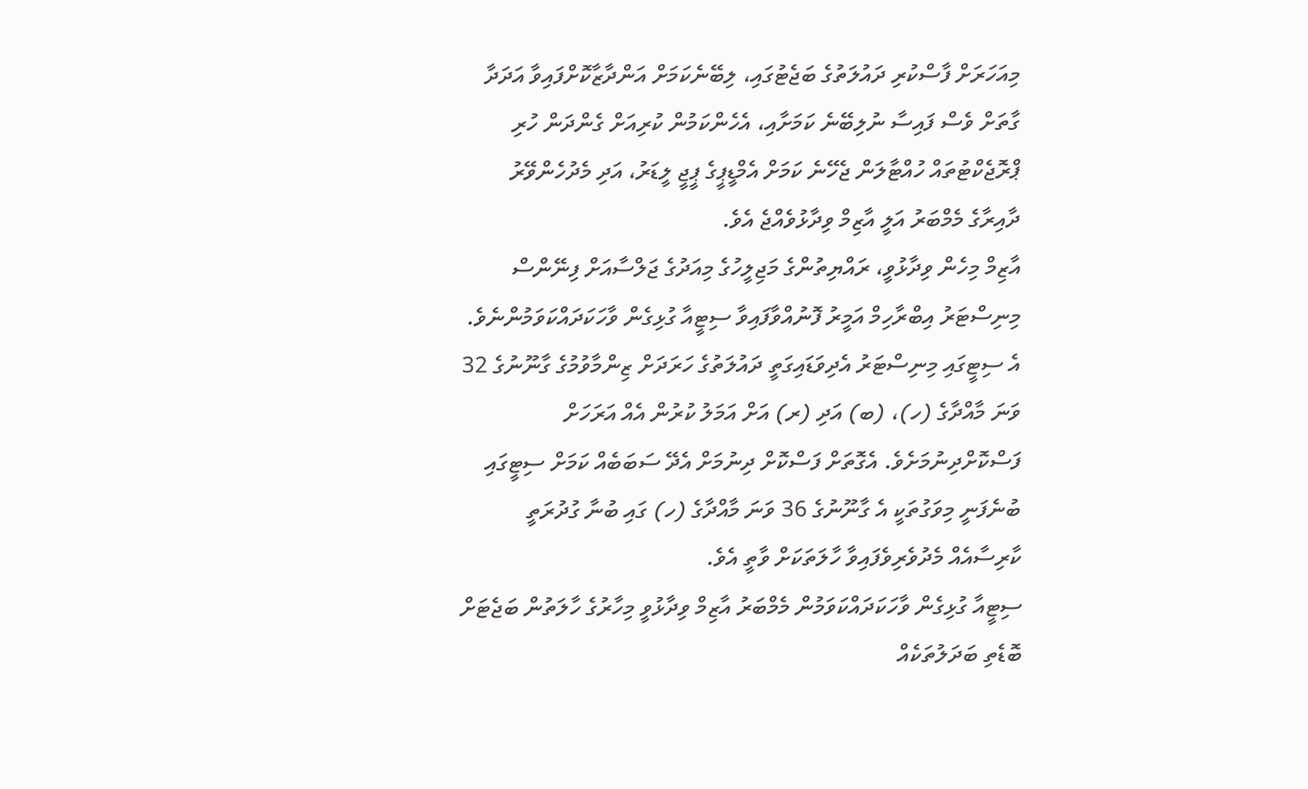މިއަހަރަށް ފާސްކުރި ދައުލަތުގެ ބަޖެޓުގައި، ލިބޭނެކަމަށް އަންދާޒާކޮށްފައިވާ އަދަދާ ގާތަށް ވެސް ފައިސާ ނުލިބޭނެ ކަމަށާއި، އެހެންކަމުން ކުރިއަށް ގެންދަން ހުރި ޕްރޮޖެކްޓުތައް ހުއްޓާލަން ޖެހޭނެ ކަމަށް އެމްޑީޕީގެ ޕީޖީ ލީޑަރު، އަދި މެދުހެންވޭރު ދާއިރާގެ މެމްބަރު އަލީ އާޒިމް ވިދާޅުވެއްޖެ އެވެ.
އާޒިމް މިހެން ވިދާޅުވީ، ރައްޔިތުންގެ މަޖިލީހުގެ މިއަދުގެ ޖަލްސާއަށް ފިނޭންސް މިނިސްޓަރު އިބްރާހިމް އަމީރު ފޮނުއްވާފައިވާ ސިޓީއާ ގުޅިގެން ވާހަކަދައްކަވަމުންނެވެ.
އެ ސިޓީގައި މިނިސްޓަރު އެދިވަޑައިގަތީ ދައުލަތުގެ ހަރަދަށް ޒިންމާވުމުގެ ގާނޫނުގެ 32 ވަނަ މާއްދާގެ (ހ)، (ބ) އަދި (ރ) އަށް އަމަލު ކުރުން އެއް އަރަހަށް ފަސްކޮށްދިނުމަށެވެ. އެގޮތަށް ފަސްކޮށް ދިނުމަށް އެދޭ ސަބަބެއް ކަމަށް ސިޓީގައި ބުނެފަނީ މިވަގުތަކީ އެ ގާނޫނުގެ 36 ވަނަ މާއްދާގެ (ހ) ގައި ބުނާ ގުދުރަތީ ކާރިސާއެއް މެދުވެރިވެފައިވާ ހާލަތަކަށް ވާތީ އެވެ.
ސިޓީއާ ގުޅިގެން ވާހަކަދައްކަވަމުން މެމްބަރު އާޒިމް ވިދާޅުވީ މިހާރުގެ ހާލަތުން ބަޖެޓަށް ބޮޑެތި ބަދަލުތަކެއް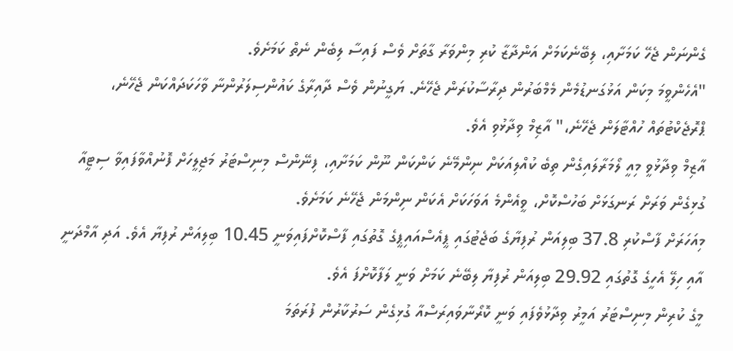ގެންނަން ޖެހޭ ކަމަށާއި، ލިބޭނެކަމަށް އަންދާޒާ ކުރި މިންވަރާ ގާތަށް ވެސް ފައިސާ ލިބެން ނެތް ކަމަށެވެ.
"އެހެންވީމަ މިކަން އަޅުގަނޑުމެން މެމްބަރުން ދިރާސާކުރަން ޖެހޭނެ. ޔަގީނުން ވެސް ދާއިރާގެ ކައުންސިލަރުންނާ ވާހަކަދައްކަން ޖެހޭނެ، ޕްރޮޖެކްޓުތައް ހުއްޓާލަން ޖެހޭނެ،" އާޒިމް ވިދާޅުވި އެވެ.
އާޒިމް ވިދާޅުވީ މިއީ ލޯމަރާލައިގެން ތިބެ ކުއްލިއަކަށް ނިންމޭނެ ކަންކަން ނޫން ކަމަށާއި، ފިނޭންސް މިނިސްޓަރު މަޖިލީހަށް ފޮނުއްވާފައިވާ ސިޓީއާ ގުޅިގެން ވަރަށް ރަނގަޅަށް ބަހުސްކޮށް، ވީއެންމެ އަވަހަކަށް އެކަން ނިންމަން ޖެހޭނެ ކަމަށެވެ.
މިއަހަރަށް ފާސްކުރި 37.8 ބިލިއަން ރުފިޔާގެ ބަޖެޓުގައި ޕީއެސްއައިޕީގެ ގޮތުގައި ފާސްކޮށްފައިވަނީ 10.45 ބިލިއަން ރުފިޔާ އެވެ. އަދި އާމްދަނީ އާއި ހިލޭ އެހީގެ ގޮތުގައި 29.92 ބިލިއަން ރުފިޔާ ލިބޭނެ ކަމަށް ވަނީ ލަފާކޮށްފަ އެވެ.
މީގެ ކުރިން މިނިސްޓަރު އަމީރު ވިދާޅުވެފައި ވަނީ ކޮރޯނާވައިރަސްއާ ގުޅިގެން ސަރުކާރުން ފުރަތަމަ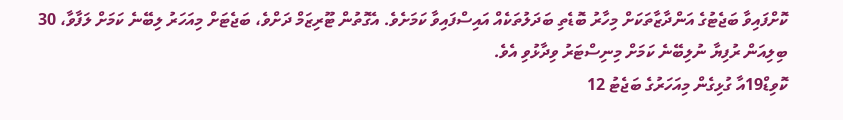ކޮށްފައިވާ ބަޖެޓުގެ އަންދާޒާތަކަށް މިހާރު ބޮޑެތި ބަދަލުތަކެއް އައިސްފައިވާ ކަމަށެވެ. އެގޮތުން ޓޫރިޒަމް ދަށްވެ، ބަޖެޓަށް މިއަހަރު ލިބޭނެ ކަމަށް ލަފާވާ، 30 ބިލިއަން ރުފިޔާ ނުލިބޭނެ ކަމަށް މިނިސްޓަރު ވިދާޅުވި އެވެ.
ކޮވިޑް19އާ ގުޅިގެން މިއަހަރުގެ ބަޖެޓު 12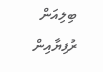ބިލިއަން ރުފިޔާއިން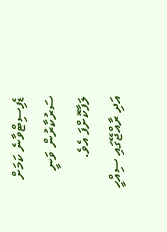ޑެފިސިޓްވާނެ ކަމަށް ސަރުކާރުން ވަނީ ލަފާކޮށްފަ އެވެ.
އަދި ރާއްޖޭގައި ސިއްހީ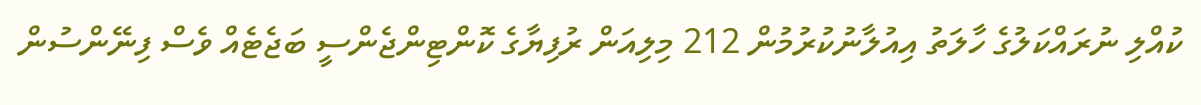ކުއްލި ނުރައްކަލުގެ ހާލަތު އިއުލާނުކުރުމުން 212 މިލިއަން ރުފިޔާގެ ކޮންޓިންޖެންސީ ބަޖެޓެއް ވެސް ފިނޭންސުން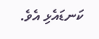ކަނޑައެޅި އެވެ.